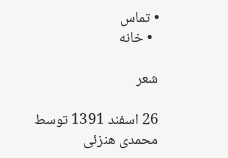• تماس
  • خانه

شعر

26 اسفند 1391 توسط محمدی هنزئی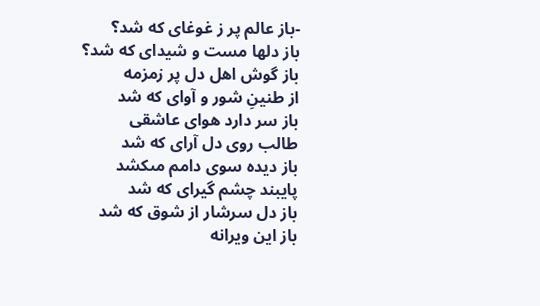-باز عالم پر ز غوغاى كه شد؟
باز دلها مست و شيداى كه شد؟
باز گوش اهل دل پر زمزمه
از طنينِ شور و آواى كه شد
باز سر دارد هواى عاشقى
طالب روى دل آراى كه شد
باز ديده سوى دامم مىكشد
پايبند چشم گيراى كه شد
باز دل سرشار از شوق كه شد
باز اين ويرانه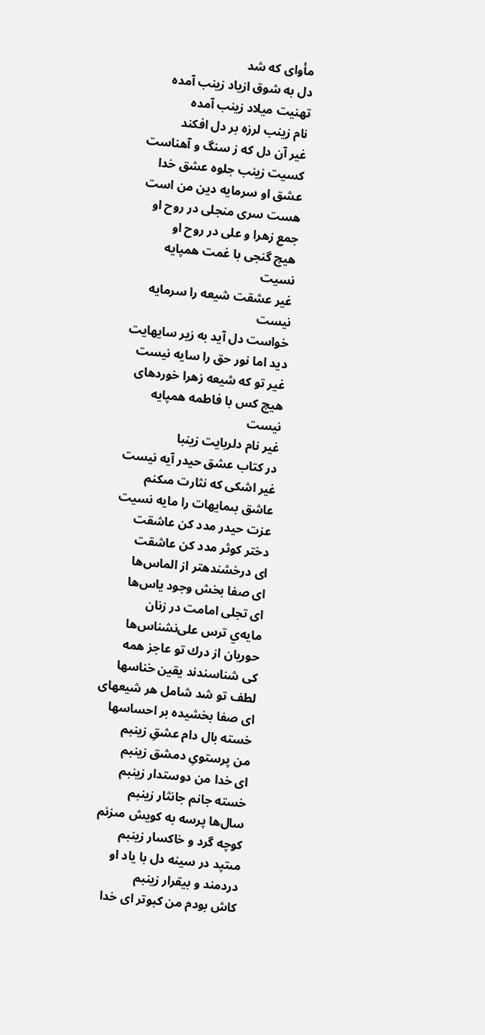مأواى كه شد
دل به شوق ازياد زينب آمده
تهنيت ميلاد زينب آمده
نام زينب لرزه بر دل افكند
غير آن دل كه ز سنگ و آهناست
كسيت زينب جلوه عشق خدا
عشق او سرمايه دين من است
هست سرى منجلى در روح او
جمع زهرا و على در روح او
هيچ گنجى با غمت همپايه نسيت
غير عشقت شيعه را سرمايه نيست
خواست دل آيد به زير سايهايت
ديد اما نور حق را سايه نيست
غير تو كه شيعه زهرا خوردهاى
هيچ كس با فاطمه همپايه نيست
غير نام دلربايت زينبا
در كتاب عشق حيدر آيه نيست
غير اشكى كه نثارت مىكنم
عاشق بىمايهات را مايه نسيت
عزت حيدر مدد كن عاشقت
دختر كوثر مدد كن عاشقت
اى درخشندهتر از الماس‌ها
اى صفا بخش وجود ياس‌ها
اى تجلى امامت در زنان
مايه‌ي ترس على‌نشناس‌ها
حوريان از درك تو عاجز همه
كى شناسندند يقين خناسها
لطف تو شد شامل هر شيعهاى
اى صفا بخشيده بر احساسها
خسته بال دام عشقِ زينبم
من پرستوىِ دمشق زينبم
اى خدا من دوستدار زينبم
خسته جانم جانثار زينبم
سال‌ها پرسه به كويش مىزنم
كوچه گرد و خاكسار زينبم
مىتپد در سينه دل با ياد او
دردمند و بيقرار زينبم
كاش بودم من كبوتر اى خدا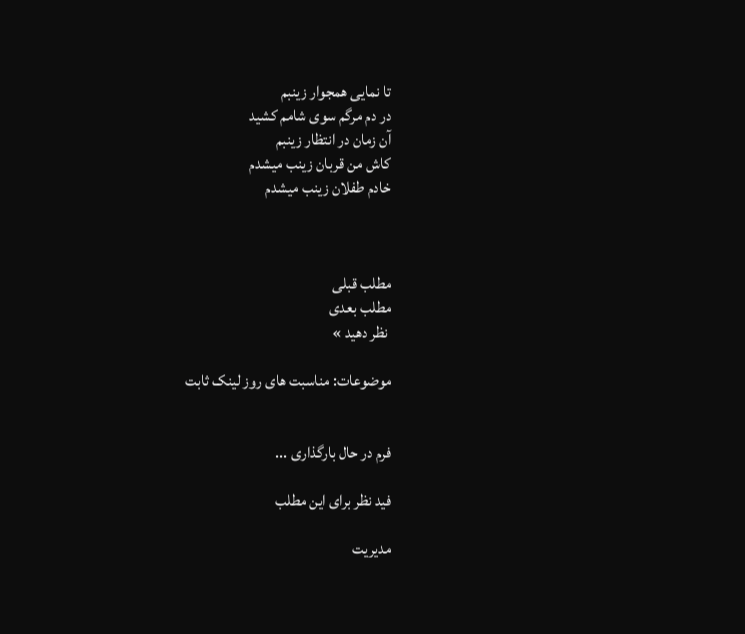تا نمايى همجوار زينبم
در دم مرگم سوى شامم كشيد
آن زمان در انتظار زينبم
كاش من قربان زينب میشدم
خادم طفلان زينب میشدم



مطلب قبلی
مطلب بعدی
 نظر دهید »

موضوعات: مناسبت های روز لینک ثابت


فرم در حال بارگذاری ...

فید نظر برای این مطلب

مديريت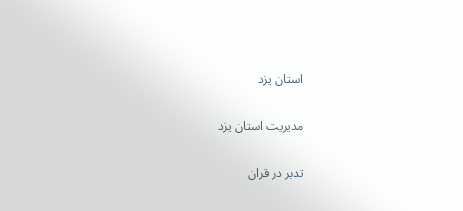استان يزد

مديريت استان يزد

تدبر در قران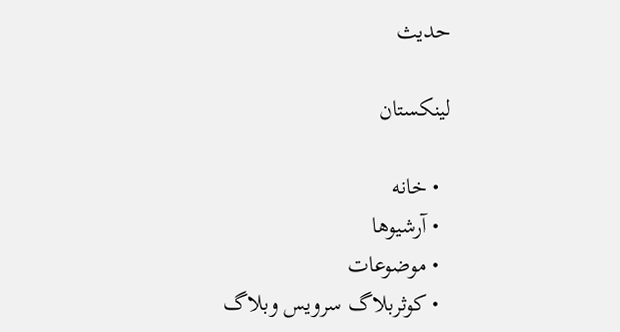حديث

لینکستان

  • خانه
  • آرشیوها
  • موضوعات
  • کوثربلاگ سرویس وبلاگ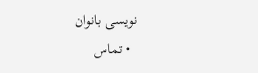نویسی بانوان
  • تماس